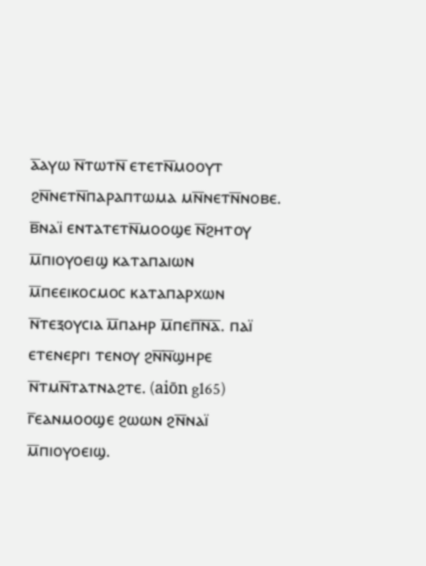ⲁ̅ⲁⲩⲱ ⲛ̅ⲧⲱⲧⲛ̅ ⲉⲧⲉⲧⲛ̅ⲙⲟⲟⲩⲧ ϩⲛ̅ⲛⲉⲧⲛ̅ⲡⲁⲣⲁⲡⲧⲱⲙⲁ ⲙⲛ̅ⲛⲉⲧⲛ̅ⲛⲟⲃⲉ.
ⲃ̅ⲛⲁⲓ̈ ⲉⲛⲧⲁⲧⲉⲧⲛ̅ⲙⲟⲟϣⲉ ⲛ̅ϩⲏⲧⲟⲩ ⲙ̅ⲡⲓⲟⲩⲟⲉⲓϣ ⲕⲁⲧⲁⲡⲁⲓⲱⲛ ⲙ̅ⲡⲉⲉⲓⲕⲟⲥⲙⲟⲥ ⲕⲁⲧⲁⲡⲁⲣⲭⲱⲛ ⲛ̅ⲧⲉⲝⲟⲩⲥⲓⲁ ⲙ̅ⲡⲁⲏⲣ ⲙ̅ⲡⲉⲡ̅ⲛ̅ⲁ̅. ⲡⲁⲓ̈ ⲉⲧⲉⲛⲉⲣⲅⲓ ⲧⲉⲛⲟⲩ ϩⲛ̅ⲛ̅ϣⲏⲣⲉ ⲛ̅ⲧⲙⲛ̅ⲧⲁⲧⲛⲁϩⲧⲉ. (aiōn g165)
ⲅ̅ⲉⲁⲛⲙⲟⲟϣⲉ ϩⲱⲱⲛ ϩⲛ̅ⲛⲁⲓ̈ ⲙ̅ⲡⲓⲟⲩⲟⲉⲓϣ.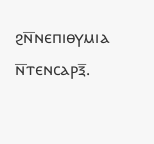ϩⲛ̅ⲛⲉⲡⲓⲑⲩⲙⲓⲁ ⲛ̅ⲧⲉⲛⲥⲁⲣⲝ̅.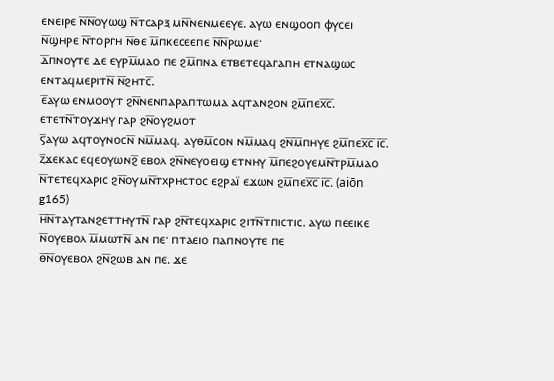ⲉⲛⲉⲓⲣⲉ ⲛ̅ⲛ̅ⲟⲩⲱϣ ⲛ̅ⲧⲥⲁⲣⲝ ⲙⲛ̅ⲛⲉⲛⲙⲉⲉⲩⲉ. ⲁⲩⲱ ⲉⲛϣⲟⲟⲡ ⲫⲩⲥⲉⲓ ⲛ̅ϣⲏⲣⲉ ⲛ̅ⲧⲟⲣⲅⲏ ⲛ̅ⲑⲉ ⲙ̅ⲡⲕⲉⲥⲉⲉⲡⲉ ⲛ̅ⲛ̅ⲣⲱⲙⲉ·
ⲇ̅ⲡⲛⲟⲩⲧⲉ ⲇⲉ ⲉⲩⲣⲙ̅ⲙⲁⲟ ⲡⲉ ϩⲙ̅ⲡⲛⲁ ⲉⲧⲃⲉⲧⲉϥⲁⲅⲁⲡⲏ ⲉⲧⲛⲁϣⲱⲥ ⲉⲛⲧⲁϥⲙⲉⲣⲓⲧⲛ̅ ⲛ̅ϩⲏⲧⲥ̅.
ⲉ̅ⲁⲩⲱ ⲉⲛⲙⲟⲟⲩⲧ ϩⲛ̅ⲛⲉⲛⲡⲁⲣⲁⲡⲧⲱⲙⲁ ⲁϥⲧⲁⲛϩⲟⲛ ϩⲙ̅ⲡⲉⲭ̅ⲥ̅. ⲉⲧⲉⲧⲛ̅ⲧⲟⲩϫⲏⲩ ⲅⲁⲣ ϩⲛ̅ⲟⲩϩⲙⲟⲧ
ⲋ̅ⲁⲩⲱ ⲁϥⲧⲟⲩⲛⲟⲥⲛ̅ ⲛⲙ̅ⲙⲁϥ. ⲁⲩⲑⲙ̅ⲥⲟⲛ ⲛⲙ̅ⲙⲁϥ ϩⲛ̅ⲙ̅ⲡⲏⲩⲉ ϩⲙ̅ⲡⲉⲭ̅ⲥ̅ ⲓ̅ⲥ̅.
ⲍ̅ϫⲉⲕⲁⲥ ⲉϥⲉⲟⲩⲱⲛϩ̅ ⲉⲃⲟⲗ ϩⲛ̅ⲛⲉⲩⲟⲉⲓϣ ⲉⲧⲛⲏⲩ ⲙ̅ⲡⲉϩⲟⲩⲉⲙⲛ̅ⲧⲣⲙ̅ⲙⲁⲟ ⲛ̅ⲧⲉⲧⲉϥⲭⲁⲣⲓⲥ ϩⲛ̅ⲟⲩⲙⲛ̅ⲧⲭⲣⲏⲥⲧⲟⲥ ⲉϩⲣⲁⲓ̈ ⲉϫⲱⲛ ϩⲙ̅ⲡⲉⲭ̅ⲥ̅ ⲓ̅ⲥ̅. (aiōn g165)
ⲏ̅ⲛ̅ⲧⲁⲩⲧⲁⲛϩⲉⲧⲧⲏⲩⲧⲛ̅ ⲅⲁⲣ ϩⲛ̅ⲧⲉϥⲭⲁⲣⲓⲥ ϩⲓⲧⲛ̅ⲧⲡⲓⲥⲧⲓⲥ. ⲁⲩⲱ ⲡⲉⲉⲓⲕⲉ ⲛ̅ⲟⲩⲉⲃⲟⲗ ⲙ̅ⲙⲱⲧⲛ̅ ⲁⲛ ⲡⲉ· ⲡⲧⲁⲉⲓⲟ ⲡⲁⲡⲛⲟⲩⲧⲉ ⲡⲉ
ⲑ̅ⲛ̅ⲟⲩⲉⲃⲟⲗ ϩⲛ̅ϩⲱⲃ ⲁⲛ ⲡⲉ. ϫⲉ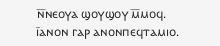ⲛ̅ⲛⲉⲟⲩⲁ ϣⲟⲩϣⲟⲩ ⲙ̅ⲙⲟϥ.
ⲓ̅ⲁⲛⲟⲛ ⲅⲁⲣ ⲁⲛⲟⲛⲡⲉϥⲧⲁⲙⲓⲟ.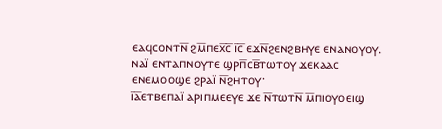ⲉⲁϥⲥⲟⲛⲧⲛ̅ ϩⲙ̅ⲡⲉⲭ̅ⲥ̅ ⲓ̅ⲥ̅ ⲉϫⲛ̅ϩⲉⲛϩⲃⲏⲩⲉ ⲉⲛⲁⲛⲟⲩⲟⲩ. ⲛⲁⲓ̈ ⲉⲛⲧⲁⲡⲛⲟⲩⲧⲉ ϣⲣⲡ̅ⲥⲃ̅ⲧⲱⲧⲟⲩ ϫⲉⲕⲁⲁⲥ ⲉⲛⲉⲙⲟⲟϣⲉ ϩⲣⲁⲓ̈ ⲛ̅ϩⲏⲧⲟⲩ·
ⲓ̅ⲁ̅ⲉⲧⲃⲉⲡⲁⲓ̈ ⲁⲣⲓⲡⲙⲉⲉⲩⲉ ϫⲉ ⲛ̅ⲧⲱⲧⲛ̅ ⲙ̅ⲡⲓⲟⲩⲟⲉⲓϣ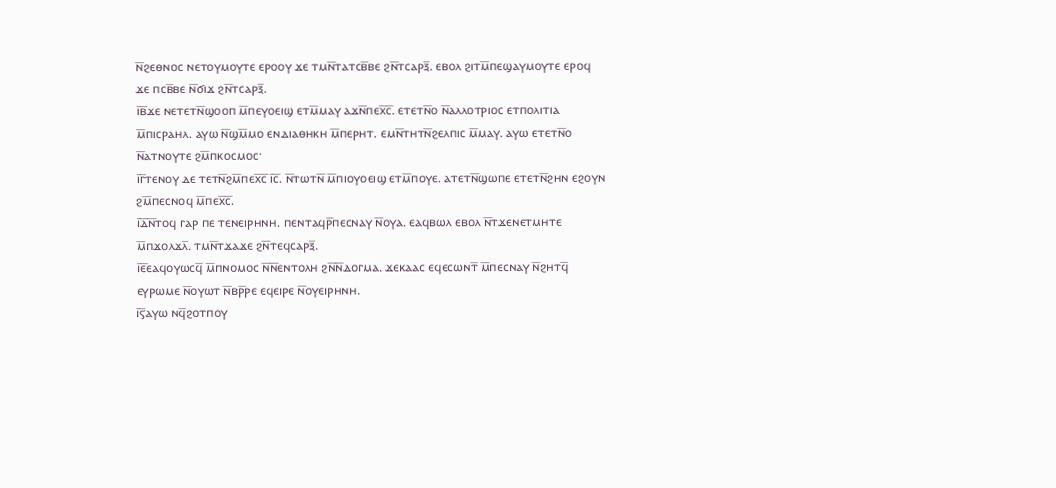ⲛ̅ϩⲉⲑⲛⲟⲥ ⲛⲉⲧⲟⲩⲙⲟⲩⲧⲉ ⲉⲣⲟⲟⲩ ϫⲉ ⲧⲙⲛ̅ⲧⲁⲧⲥⲃ̅ⲃⲉ ϩⲛ̅ⲧⲥⲁⲣⲝ̅. ⲉⲃⲟⲗ ϩⲓⲧⲙ̅ⲡⲉϣⲁⲩⲙⲟⲩⲧⲉ ⲉⲣⲟϥ ϫⲉ ⲡⲥⲃ̅ⲃⲉ ⲛ̅ϭⲓϫ ϩⲛ̅ⲧⲥⲁⲣⲝ̅.
ⲓ̅ⲃ̅ϫⲉ ⲛⲉⲧⲉⲧⲛ̅ϣⲟⲟⲡ ⲙ̅ⲡⲉⲩⲟⲉⲓϣ ⲉⲧⲙ̅ⲙⲁⲩ ⲁϫⲛ̅ⲡⲉⲭ̅ⲥ̅. ⲉⲧⲉⲧⲛ̅ⲟ ⲛ̅ⲁⲗⲗⲟⲧⲣⲓⲟⲥ ⲉⲧⲡⲟⲗⲓⲧⲓⲁ ⲙ̅ⲡⲓⲥⲣⲁⲏⲗ. ⲁⲩⲱ ⲛ̅ϣⲙ̅ⲙⲟ ⲉⲛⲇⲓⲁⲑⲏⲕⲏ ⲙ̅ⲡⲉⲣⲏⲧ. ⲉⲙⲛ̅ⲧⲏⲧⲛ̅ϩⲉⲗⲡⲓⲥ ⲙ̅ⲙⲁⲩ. ⲁⲩⲱ ⲉⲧⲉⲧⲛ̅ⲟ ⲛ̅ⲁⲧⲛⲟⲩⲧⲉ ϩⲙ̅ⲡⲕⲟⲥⲙⲟⲥ·
ⲓ̅ⲅ̅ⲧⲉⲛⲟⲩ ⲇⲉ ⲧⲉⲧⲛ̅ϩⲙ̅ⲡⲉⲭ̅ⲥ̅ ⲓ̅ⲥ̅. ⲛ̅ⲧⲱⲧⲛ̅ ⲙ̅ⲡⲓⲟⲩⲟⲉⲓϣ ⲉⲧⲙ̅ⲡⲟⲩⲉ. ⲁⲧⲉⲧⲛ̅ϣⲱⲡⲉ ⲉⲧⲉⲧⲛ̅ϩⲏⲛ ⲉϩⲟⲩⲛ ϩⲙ̅ⲡⲉⲥⲛⲟϥ ⲙ̅ⲡⲉⲭ̅ⲥ̅.
ⲓ̅ⲇ̅ⲛ̅ⲧⲟϥ ⲅⲁⲣ ⲡⲉ ⲧⲉⲛⲉⲓⲣⲏⲛⲏ. ⲡⲉⲛⲧⲁϥⲣ̅ⲡⲉⲥⲛⲁⲩ ⲛ̅ⲟⲩⲁ. ⲉⲁϥⲃⲱⲗ ⲉⲃⲟⲗ ⲛ̅ⲧϫⲉⲛⲉⲧⲙⲏⲧⲉ ⲙ̅ⲡϫⲟⲗϫⲗ̅. ⲧⲙⲛ̅ⲧϫⲁϫⲉ ϩⲛ̅ⲧⲉϥⲥⲁⲣⲝ̅.
ⲓ̅ⲉ̅ⲉⲁϥⲟⲩⲱⲥϥ̅ ⲙ̅ⲡⲛⲟⲙⲟⲥ ⲛ̅ⲛ̅ⲉⲛⲧⲟⲗⲏ ϩⲛ̅ⲛ̅ⲇⲟⲅⲙⲁ. ϫⲉⲕⲁⲁⲥ ⲉϥⲉⲥⲱⲛⲧ̅ ⲙ̅ⲡⲉⲥⲛⲁⲩ ⲛ̅ϩⲏⲧϥ̅ ⲉⲩⲣⲱⲙⲉ ⲛ̅ⲟⲩⲱⲧ ⲛ̅ⲃⲣ̅ⲣⲉ ⲉϥⲉⲓⲣⲉ ⲛ̅ⲟⲩⲉⲓⲣⲏⲛⲏ.
ⲓ̅ⲋ̅ⲁⲩⲱ ⲛϥ̅ϩⲟⲧⲡⲟⲩ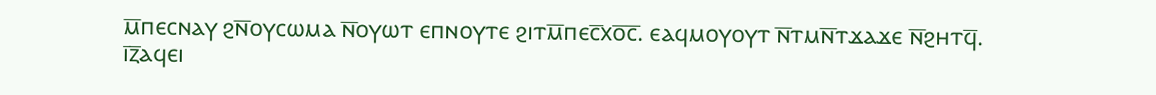ⲙ̅ⲡⲉⲥⲛⲁⲩ ϩⲛ̅ⲟⲩⲥⲱⲙⲁ ⲛ̅ⲟⲩⲱⲧ ⲉⲡⲛⲟⲩⲧⲉ ϩⲓⲧⲙ̅ⲡⲉⲥ̅xⲟ̅ⲥ̅. ⲉⲁϥⲙⲟⲩⲟⲩⲧ ⲛ̅ⲧⲙⲛ̅ⲧϫⲁϫⲉ ⲛ̅ϩⲏⲧϥ̅.
ⲓ̅ⲍ̅ⲁϥⲉⲓ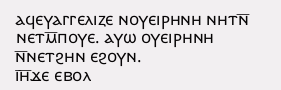ⲁϥⲉⲩⲁⲅⲅⲉⲗⲓⲍⲉ ⲛⲟⲩⲉⲓⲣⲏⲛⲏ ⲛⲏⲧⲛ̅ ⲛⲉⲧⲙ̅ⲡⲟⲩⲉ. ⲁⲩⲱ ⲟⲩⲉⲓⲣⲏⲛⲏ ⲛ̅ⲛⲉⲧϩⲏⲛ ⲉϩⲟⲩⲛ.
ⲓ̅ⲏ̅ϫⲉ ⲉⲃⲟⲗ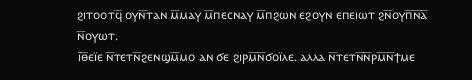ϩⲓⲧⲟⲟⲧϥ̅ ⲟⲩⲛ̅ⲧⲁⲛ ⲙ̅ⲙⲁⲩ ⲙ̅ⲡⲉⲥⲛⲁⲩ ⲙ̅ⲡϩⲱⲛ ⲉϩⲟⲩⲛ ⲉⲡⲉⲓⲱⲧ ϩⲛ̅ⲟⲩⲡ̅ⲛ̅ⲁ̅ ⲛ̅ⲟⲩⲱⲧ.
ⲓ̅ⲑ̅ⲉⲓ̈ⲉ ⲛ̅ⲧⲉⲧⲛ̅ϩⲉⲛϣⲙ̅ⲙⲟ ⲁⲛ ϭⲉ ϩⲓⲣⲙ̅ⲛ̅ϭⲟⲓ̈ⲗⲉ. ⲁⲗⲗⲁ ⲛ̅ⲧⲉⲧⲛ̅ⲛ̅ⲣⲙ̅ⲛ̅ϯⲙⲉ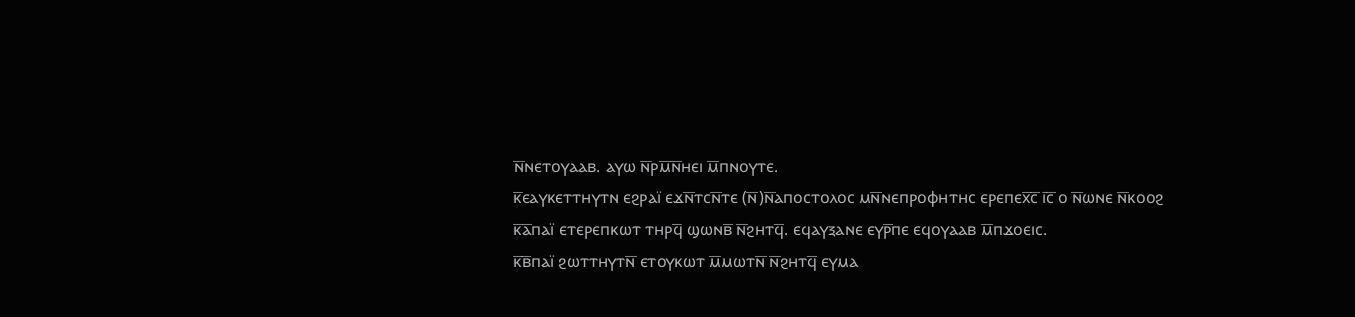ⲛ̅ⲛⲉⲧⲟⲩⲁⲁⲃ. ⲁⲩⲱ ⲛ̅ⲣⲙ̅ⲛ̅ⲏⲉⲓ ⲙ̅ⲡⲛⲟⲩⲧⲉ.
ⲕ̅ⲉⲁⲩⲕⲉⲧⲧⲏⲩⲧⲛ ⲉϩⲣⲁⲓ̈ ⲉϫⲛ̅ⲧⲥⲛ̅ⲧⲉ (ⲛ̅)ⲛ̅ⲁⲡⲟⲥⲧⲟⲗⲟⲥ ⲙⲛ̅ⲛⲉⲡⲣⲟⲫⲏⲧⲏⲥ ⲉⲣⲉⲡⲉⲭ̅ⲥ̅ ⲓ̅ⲥ̅ ⲟ ⲛ̅ⲱⲛⲉ ⲛ̅ⲕⲟⲟϩ
ⲕ̅ⲁ̅ⲡⲁⲓ̈ ⲉⲧⲉⲣⲉⲡⲕⲱⲧ ⲧⲏⲣϥ̅ ϣⲱⲛⲃ̅ ⲛ̅ϩⲏⲧϥ̅. ⲉϥⲁⲩⲝⲁⲛⲉ ⲉⲩⲣ̅ⲡⲉ ⲉϥⲟⲩⲁⲁⲃ ⲙ̅ⲡϫⲟⲉⲓⲥ.
ⲕ̅ⲃ̅ⲡⲁⲓ̈ ϩⲱⲧⲧⲏⲩⲧⲛ̅ ⲉⲧⲟⲩⲕⲱⲧ ⲙ̅ⲙⲱⲧⲛ̅ ⲛ̅ϩⲏⲧϥ̅ ⲉⲩⲙⲁ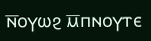ⲛ̅ⲟⲩⲱϩ ⲙ̅ⲡⲛⲟⲩⲧⲉ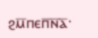ϩⲙ̅ⲡⲉⲡ̅ⲛ̅ⲁ̅·